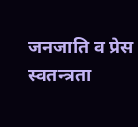जनजाति व प्रेस स्वतन्त्रता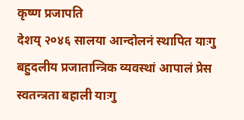कृष्ण प्रजापति
देशय् २०४६ सालया आन्दोलनं स्थापित याःगु बहुदलीय प्रजातान्त्रिक व्यवस्थां आपालं प्रेस स्वतन्त्रता बहाली याःगु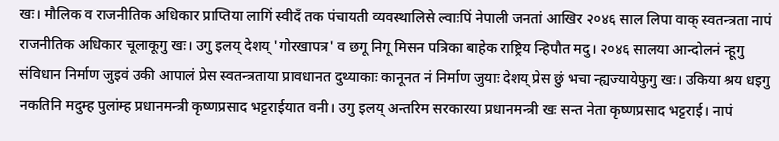खः। मौलिक व राजनीतिक अधिकार प्राप्तिया लागिं स्वीदँ तक पंचायती व्यवस्थालिसे ल्वाःपिं नेपाली जनतां आखिर २०४६ साल लिपा वाक् स्वतन्त्रता नापं राजनीतिक अधिकार चूलाकूगु खः। उगु इलय् देशय् 'गोरखापत्र' व छगू निगू मिसन पत्रिका बाहेक राष्ट्रिय न्हिपौत मदु। २०४६ सालया आन्दोलनं न्हूगु संविधान निर्माण जुइवं उकी आपालं प्रेस स्वतन्त्रताया प्रावधानत दुथ्याकाः कानूनत नं निर्माण जुयाः देशय् प्रेस छुं भचा न्ह्यज्यायेफुगु खः। उकिया श्रय धइगु नकतिनि मदुम्ह पुलांम्ह प्रधानमन्त्री कृष्णप्रसाद भट्टराईयात वनी। उगु इलय् अन्तरिम सरकारया प्रधानमन्त्री खः सन्त नेता कृष्णप्रसाद भट्टराई। नापं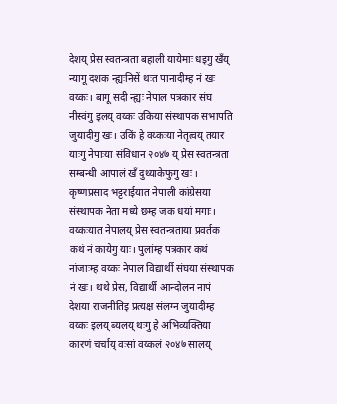देशय् प्रेस स्वतन्त्रता बहाली यायेमाः धइगु खँय् न्यागू दशक न्ह्यःनिसें थःत पानादीम्ह नं खः वय्कः। बागू सदी न्ह्यः नेपाल पत्रकार संघ नीस्वंगु इलय् वय्कः उकिया संस्थापक सभापति जुयादीगु खः। उकिं हे वय्कःया नेतृत्वय् तयार याःगु नेपाःया संविधान २०४७ य् प्रेस स्वतन्त्रता सम्बन्धी आपालं खँ दुथ्याकेफुगु खः ।
कृष्णप्रसाद भट्टराईयात नेपाली कांग्रेसया संस्थापक नेता मध्ये छम्ह जक धयां मगाः। वय्कःयात नेपालय् प्रेस स्वतन्त्रताया प्रवर्तक कथं नं कायेगु याः। पुलांम्ह पत्रकार कथं नांजाःम्ह वय्कः नेपाल विद्यार्थी संघया संस्थापक नं खः। थथे प्रेस, विद्यार्थी आन्दोलन नापं देशया राजनीतिइ प्रत्यक्ष संलग्न जुयादीम्ह वय्कः इलय् ब्यलय् थःगु हे अभिव्यक्तिया कारणं चर्चाय् वःसां वय्कलं २०४७ सालय्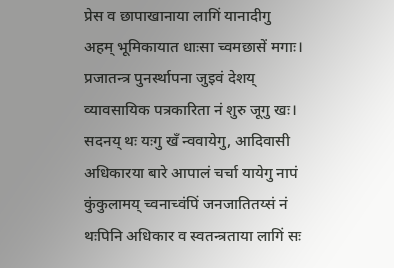प्रेस व छापाखानाया लागिं यानादीगु अहम् भूमिकायात धाःसा च्वमछासें मगाः। प्रजातन्त्र पुनर्स्थापना जुइवं देशय् व्यावसायिक पत्रकारिता नं शुरु जूगु खः। सदनय् थः यःगु खँ न्ववायेगु, आदिवासी अधिकारया बारे आपालं चर्चा यायेगु नापं कुंकुलामय् च्वनाच्वंपिं जनजातितय्सं नं थःपिनि अधिकार व स्वतन्त्रताया लागिं सः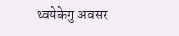थ्वयेकेगु अवसर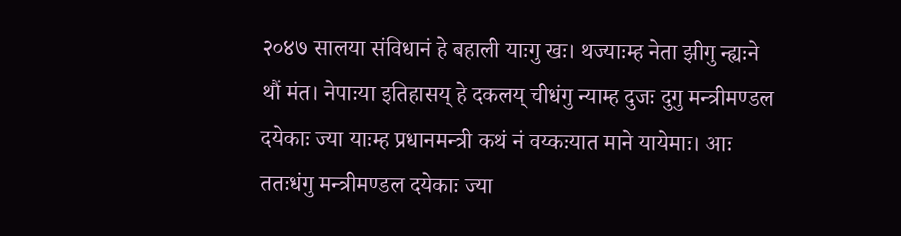२०४७ सालया संविधानं हे बहाली याःगु खः। थज्याःम्ह नेता झीगु न्ह्यःने थौं मंत। नेपाःया इतिहासय् हे दकलय् चीधंगु न्याम्ह दुजः दुगु मन्त्रीमण्डल दयेकाः ज्या याःम्ह प्रधानमन्त्री कथं नं वय्कःयात माने यायेमाः। आः ततःधंगु मन्त्रीमण्डल दयेकाः ज्या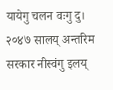यायेगु चलन वःगु दु। २०४७ सालय् अन्तरिम सरकार नीस्वंगु इलय्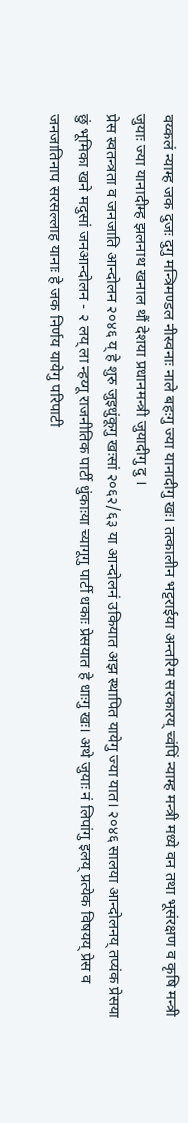वय्कलं न्याम्ह जक दुजः दुगु मन्त्रिमण्डल नीस्वनाः नाले बहःगु ज्या यानादीगु खः। तत्कालीन भट्टराईया अन्तरिम सरकारय् च्वंपिं न्याम्ह मन्त्री मध्ये वन तथा भूसंरक्षण व कृषि मन्त्री जुयाः ज्या यानादीम्ह झलनाथ खनाल थौं देशया प्रधानमन्त्री जुयादीगु दु ।
प्रेस स्वतन्त्रता व जनजाति आन्दोलन २०४६ य् हे शुरु जुइधुंकूगु खःसां २०६२/६३ या आन्दोलनं उकियात अझ स्थापित यायेगु ज्या यात। २०४६ सालया आन्दोलनय् तप्यंक प्रेसया छुं भूमिका खने मदुसां जनआन्दोलन - २ लय् ला न्हय्गू राजनीतिक पार्टी धुंकाःया च्यागूगु पार्टी धकाः प्रेसयात हे धाःगु खः। अथे जुयाः नं लिपांगु इलय् प्रत्येक विषयय् प्रेस व जनजातिनाप सरसल्लाह यानाः हे जक निर्णय यायेगु परिपाटी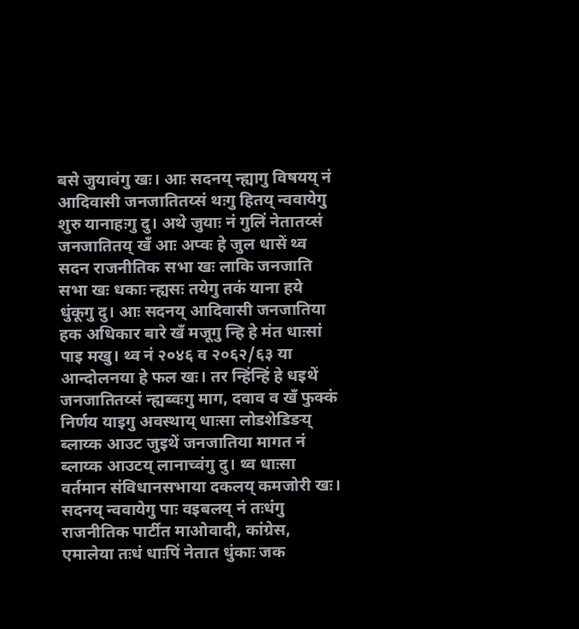बसे जुयावंगु खः। आः सदनय् न्ह्यागु विषयय् नं आदिवासी जनजातितय्सं थःगु हितय् न्ववायेगु शुरु यानाहःगु दु। अथे जुयाः नं गुलिं नेतातय्सं जनजातितय् खँ आः अप्वः हे जुल धासें थ्व सदन राजनीतिक सभा खः लाकि जनजाति सभा खः धकाः न्ह्यसः तयेगु तकं याना हये धुंकूगु दु। आः सदनय् आदिवासी जनजातिया हक अधिकार बारे खँ मजूगु न्हि हे मंत धाःसां पाइ मखु। थ्व नं २०४६ व २०६२/६३ या आन्दोलनया हे फल खः। तर न्हिंन्हिं हे धइथें जनजातितय्सं न्ह्यब्वःगु माग, दवाव व खँ फुक्कं निर्णय याइगु अवस्थाय् धाःसा लोडशेडिङय् ब्लाय्क आउट जुइथें जनजातिया मागत नं ब्लाय्क आउटय् लानाच्वंगु दु। थ्व धाःसा वर्तमान संविधानसभाया दकलय् कमजोरी खः।
सदनय् न्ववायेगु पाः वइबलय् नं तःधंगु राजनीतिक पार्टीत माओवादी, कांग्रेस, एमालेया तःधं धाःपिं नेतात धुंकाः जक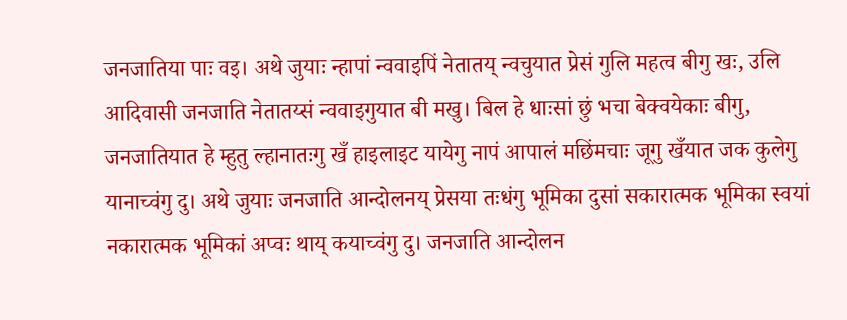जनजातिया पाः वइ। अथे जुयाः न्हापां न्ववाइपिं नेतातय् न्वचुयात प्रेसं गुलि महत्व बीगु खः, उलि आदिवासी जनजाति नेतातय्सं न्ववाइगुयात बी मखु। बिल हे धाःसां छुं भचा बेक्वयेकाः बीगु, जनजातियात हे म्हुतु ल्हानातःगु खँ हाइलाइट यायेगु नापं आपालं मछिंमचाः जूगु खँयात जक कुलेगु यानाच्वंगु दु। अथे जुयाः जनजाति आन्दोलनय् प्रेसया तःधंगु भूमिका दुसां सकारात्मक भूमिका स्वयां नकारात्मक भूमिकां अप्वः थाय् कयाच्वंगु दु। जनजाति आन्दोलन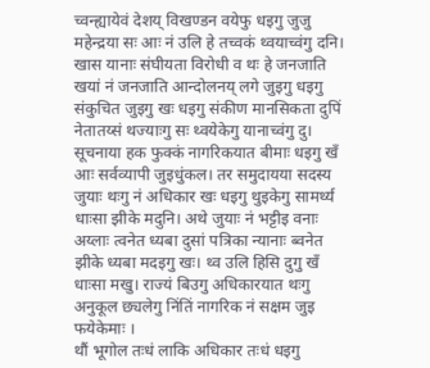च्वन्ह्यायेवं देशय् विखण्डन वयेफु धइगु जुजु महेन्द्रया सः आः नं उलि हे तच्वकं थ्वयाच्वंगु दनि। खास यानाः संघीयता विरोधी व थः हे जनजाति खयां नं जनजाति आन्दोलनय् लगे जुइगु धइगु संकुचित जुइगु खः धइगु संकीण मानसिकता दुपिं नेतातय्सं थज्याःगु सः थ्वयेकेगु यानाच्वंगु दु। सूचनाया हक फुक्कं नागरिकयात बीमाः धइगु खँ आः सर्वव्यापी जुइधुंकल। तर समुदायया सदस्य जुयाः थःगु नं अधिकार खः धइगु थुइकेगु सामर्थ्य धाःसा झीके मदुनि। अथे जुयाः नं भट्टीइ वनाः अय्लाः त्वनेत ध्यबा दुसां पत्रिका न्यानाः ब्वनेत झीके ध्यबा मदइगु खः। थ्व उलि हिसि दुगु खँ धाःसा मखु। राज्यं बिउगु अधिकारयात थःगु अनुकूल छ्यलेगु निंतिं नागरिक नं सक्षम जुइ फयेकेमाः ।
थौं भूगोल तःधं लाकि अधिकार तःधं धइगु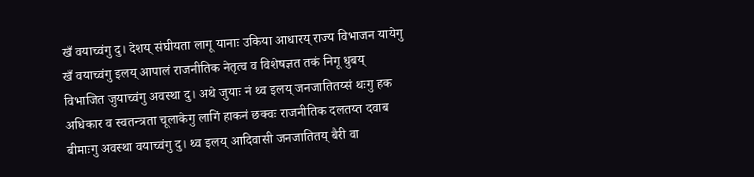खँ वयाच्वंगु दु। देशय् संघीयता लागू यानाः उकिया आधारय् राज्य विभाजन यायेगु खँ वयाच्वंगु इलय् आपालं राजनीतिक नेतृत्व व विशेषज्ञत तकं निगू धुबय् विभाजित जुयाच्वंगु अवस्था दु। अथे जुयाः नं थ्व इलय् जनजातितय्सं थःगु हक अधिकार व स्वतन्त्रता चूलाकेगु लागिं हाकनं छक्वः राजनीतिक दलतय्त दवाब बीमाःगु अवस्था वयाच्वंगु दु। थ्व इलय् आदिवासी जनजातितय् बैरी वा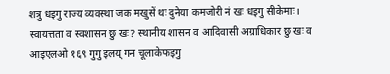शत्रु धइगु राज्य व्यवस्था जक मखुसें थः दुनेया कमजोरी नं खः धइगु सीकेमाः। स्वायत्तता व स्वशासन छु खः? स्थानीय शासन व आदिवासी अग्राधिकार छु खः व आइएलओ १६९ गुगु इलय् गन चूलाकेफइगु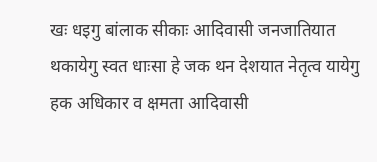खः धइगु बांलाक सीकाः आदिवासी जनजातियात थकायेगु स्वत धाःसा हे जक थन देशयात नेतृत्व यायेगु हक अधिकार व क्षमता आदिवासी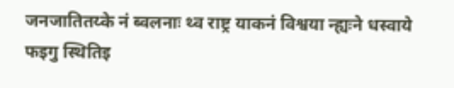जनजातितय्के नं ब्वलनाः थ्व राष्ट्र याकनं विश्वया न्ह्यःने धस्वाये फइगु स्थितिइ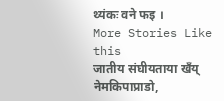थ्यंकः वने फइ ।
More Stories Like this
जातीय संघीयताया खँय् नेमकिपाप्राडो,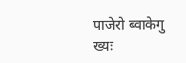पाजेरो ब्वाकेगु ख्यः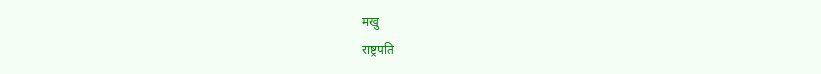मखु
राष्ट्रपति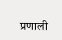प्रणाली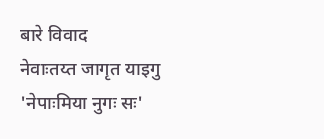बारे विवाद
नेवाःतय्त जागृत याइगु 'नेपाःमिया नुगः सः'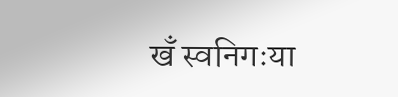खँ स्वनिगःया